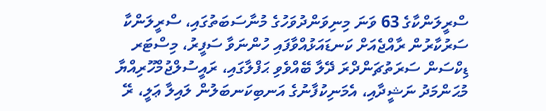ސްރީލަންކާގެ 63 ވަނަ މިނިވަންދުވަހުގެ މުނާސަބަތުގައި، ސްރީލަންކާ ސަރުކާރުން ރާއްޖެއަށް ކަނޑައަޅުއްވާފައި ހުންނަވާ ސަފީރު، މިސްޓަރ ޑިކްސަން ސަރަތުޗަންދްރަ ދޭލާ ބޭއްވެވި ޙަފްލާގައި، ރައީސުލްޖުމްހޫރިއްޔާ މުޙަންމަދު ނަޝީދާއި، އެމަނިކުފާނުގެ އަނބިކަނބަލުން ލައިލާ ޢަލީ، ރޭ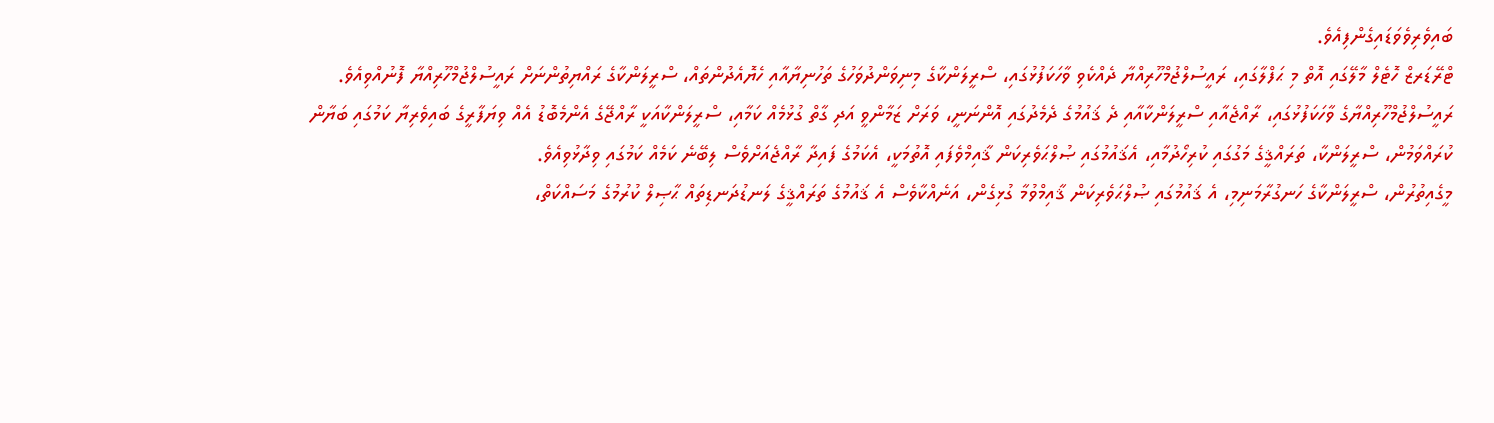ބައިވެރިވެވަޑައިގެންފިއެވެ.
ޓްރޭޑަރޒް ހޮޓެލް މާލޭގައި އޮތް މި ޙަފްލާގައި، ރައީސުލްޖުމްހޫރިއްޔާ ދެއްކެވި ވާހަކަފުޅުގައި، ސްރީލަންކާގެ މިނިވަންދުވަހުގެ ތަހުނިޔާއާއި ހެޔޮއެދުންތައް، ސްރީލަންކާގެ ރައްޔިތުންނަށް ރައީސުލްޖުމްހޫރިއްޔާ ފޮނުއްވިއެވެ.
ރައީސުލްޖުމްހޫރިއްޔާގެ ވާހަކަފުޅުގައި، ރާއްޖެއާއި ސްރީލަންކާއާއި ދެ ޤައުމުގެ ދެމެދުގައި އޮންނަނީ، ވަރަށް ޒަމާންވީ އަދި ގާތް ގުޅުމެއް ކަމާއި، ސްރީލަންކާއަކީ ރާއްޖޭގެ އެންމެބޮޑު އެއް ވިޔަފާރީގެ ބައިވެރިޔާ ކަމުގައި ބަޔާން ކުރައްވަމުން، ސްރީލަންކާ، ތަރައްޤީގެ މަގުގައި ކުރިހޯދުމާއި، އެޤައުމުގައި ޞުލްޙަވެރިކަން ޤާއިމްވެފައި އޮތުމަކީ، އެކަމުގެ ފައިދާ ރާއްޖެއަށްވެސް ލިބޭނެ ކަމެއް ކަމުގައި ވިދާޅުވިއެވެ.
މީގެއިތުރުން، ސްރީލަންކާގެ ހަނގުރާމަނިމި، އެ ޤައުމުގައި ޞުލްޙަވެރިކަން ޤާއިމްވުމާ ގުޅިގެން، އަނެއްކާވެސް އެ ޤައުމުގެ ތަރައްޤީގެ ލަނޑުދަނޑިތައް ޙާޞިލް ކުރުމުގެ މަސައްކަތް،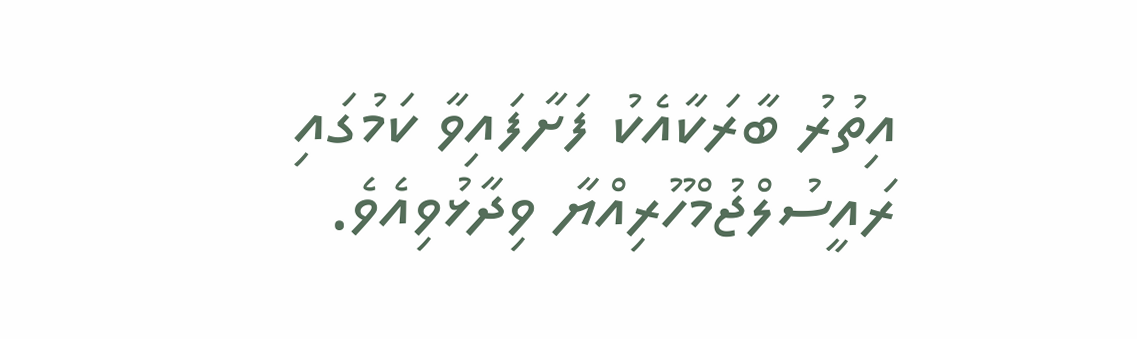އިތުރު ބާރަކާއެކު ފަށާފައިވާ ކަމުގައި ރައީސުލްޖުމްހޫރިއްޔާ ވިދާޅުވިއެވެ.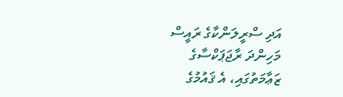އަދި ސްރީލަންކާގެ ރައީސް މަހިންދަ ރާޖަޕަކްސާގެ ޒަޢާމަތުގައި، އެ ޤައުމުގެ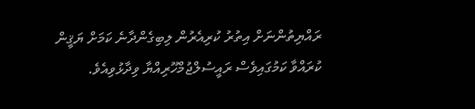ރައްޔިތުންނަށް އިތުރު ކުރިއެރުން ލިބިގެންދާނެ ކަމަށް ޔަޤީން ކުރައްވާ ކަމުގައިވެސް ރައީސުލްޖުމްހޫރިއްޔާ ވިދާޅުވިއެވެ.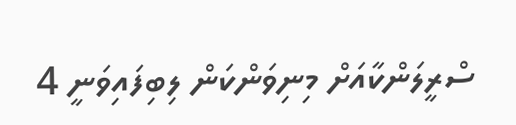ސްރީލަންކާއަށް މިނިވަންކަން ލިބިފައިވަނީ 4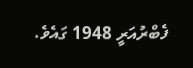ފެބްރުއަރީ 1948 ގައެވެ.